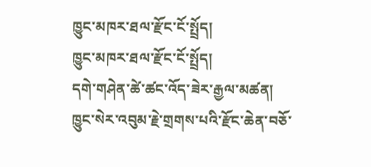ཁྱུང་མཁར་ཐལ་རྫོང་ངོ་སྤྲོད།
ཁྱུང་མཁར་ཐལ་རྫོང་ངོ་སྤྲོད།
དགེ་གཤེན་ཚེ་ཚང་འོད་ཟེར་རྒྱལ་མཚན།
ཁྱུང་སེར་འབུམ་རྗེ་གྲགས་པའི་རྫོང་ཆེན་བཅོ་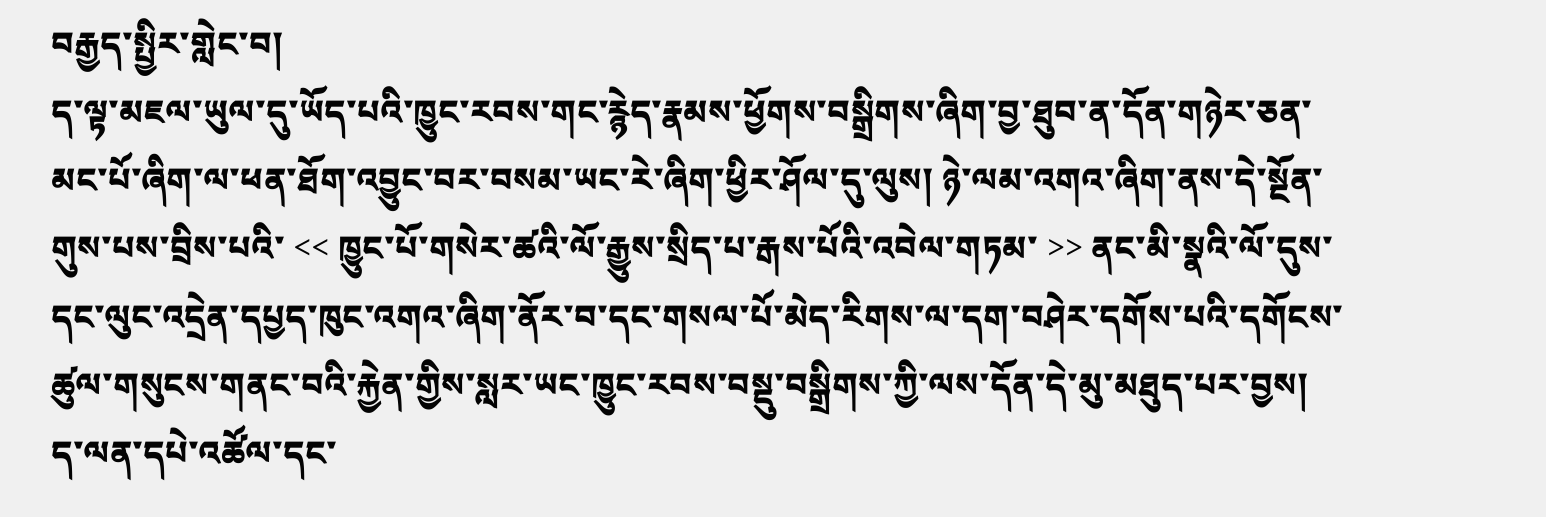བརྒྱད་སྤྱིར་གླེང་བ།
ད་ལྟ་མཇལ་ཡུལ་དུ་ཡོད་པའི་ཁྱུང་རབས་གང་རྙེད་རྣམས་ཕྱོགས་བསྒྲིགས་ཞིག་བྱ་ཐུབ་ན་དོན་གཉེར་ཅན་མང་པོ་ཞིག་ལ་ཕན་ཐོག་འབྱུང་བར་བསམ་ཡང་རེ་ཞིག་ཕྱིར་ཤོལ་དུ་ལུས། ཉེ་ལམ་འགའ་ཞིག་ནས་དེ་སྔོན་གུས་པས་བྲིས་པའི་ << ཁྱུང་པོ་གསེར་ཚའི་ལོ་རྒྱུས་སྲིད་པ་རྒས་པོའི་འབེལ་གཏམ་ >> ནང་མི་སྣའི་ལོ་དུས་དང་ལུང་འདྲེན་དཔྱད་ཁུང་འགའ་ཞིག་ནོར་བ་དང་གསལ་པོ་མེད་རིགས་ལ་དག་བཤེར་དགོས་པའི་དགོངས་ཚུལ་གསུངས་གནང་བའི་རྐྱེན་གྱིས་སླར་ཡང་ཁྱུང་རབས་བསྡུ་བསྒྲིགས་ཀྱི་ལས་དོན་དེ་མུ་མཐུད་པར་བྱས།
ད་ལན་དཔེ་འཚོལ་དང་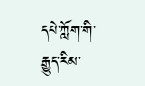དཔེ་ཀློག་གི་རྒྱུད་རིམ་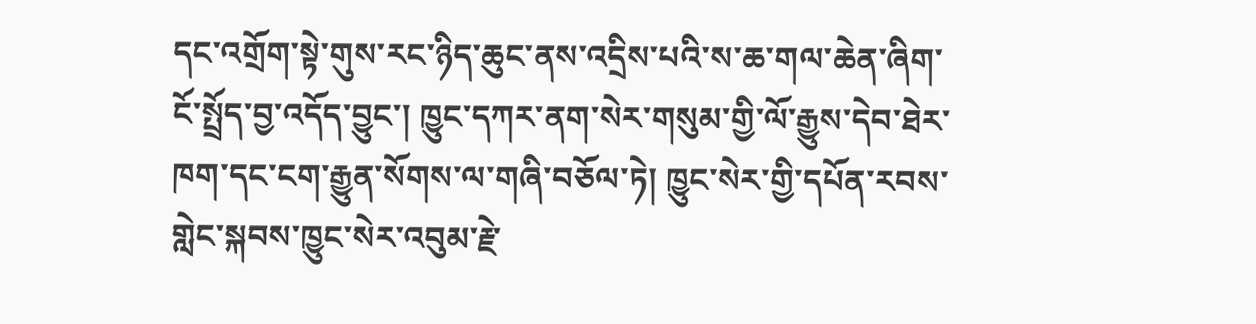དང་འགྲོག་སྟེ་གུས་རང་ཉིད་ཆུང་ནས་འདྲིས་པའི་ས་ཆ་གལ་ཆེན་ཞིག་ངོ་སྤྲོད་བྱ་འདོད་བྱུང་། ཁྱུང་དཀར་ནག་སེར་གསུམ་གྱི་ལོ་རྒྱུས་དེབ་ཐེར་ཁག་དང་ངག་རྒྱུན་སོགས་ལ་གཞི་བཅོལ་ཏེ། ཁྱུང་སེར་གྱི་དཔོན་རབས་གླེང་སྐབས་ཁྱུང་སེར་འབུམ་རྗེ་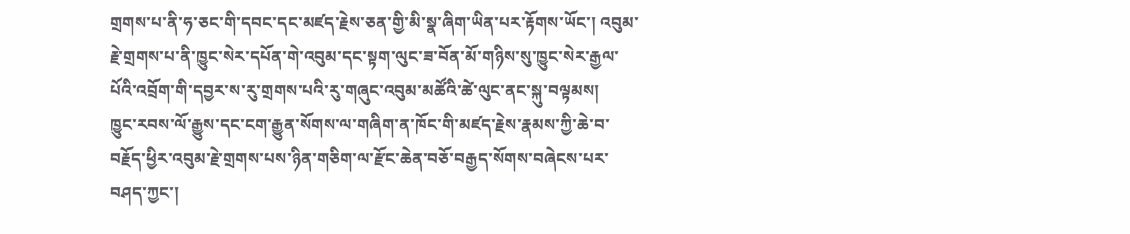གྲགས་པ་ནི་ཧ་ཅང་གི་དབང་དང་མཛད་རྗེས་ཅན་གྱི་མི་སྣ་ཞིག་ཡིན་པར་རྟོགས་ཡོང་། འབུམ་རྗེ་གྲགས་པ་ནི་ཁྱུང་སེར་དཔོན་གེ་འབུམ་དང་སྟག་ལུང་ཟ་བོན་མོ་གཉིས་སུ་ཁྱུང་སེར་རྒྱལ་པོའི་འབྲོག་གི་དབྱར་ས་རུ་གྲགས་པའི་རུ་གཞུང་འབུམ་མཚོའི་ཚེ་ལུང་ནང་སྐུ་བལྟམས།
ཁྱུང་རབས་ལོ་རྒྱུས་དང་ངག་རྒྱུན་སོགས་ལ་གཞིག་ན་ཁོང་གི་མཛད་རྗེས་རྣམས་ཀྱི་ཆེ་བ་བརྗོད་ཕྱིར་འབུམ་རྗེ་གྲགས་པས་ཉིན་གཅིག་ལ་རྫོང་ཆེན་བཅོ་བརྒྱད་སོགས་བཞེངས་པར་བཤད་ཀྱང་།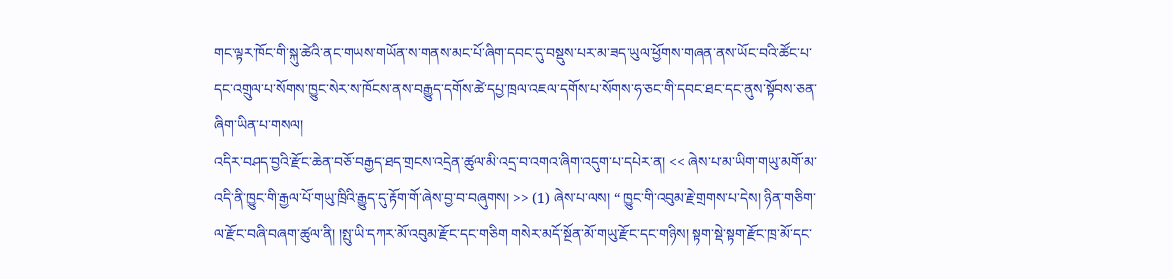གང་ལྟར་ཁོང་གི་སྐུ་ཚེའི་ནང་གཡས་གཡོན་ས་གནས་མང་པོ་ཞིག་དབང་དུ་བསྡུས་པར་མ་ཟད་ཡུལ་ཕྱོགས་གཞན་ནས་ཡོང་བའི་ཚོང་པ་དང་འགྲུལ་པ་སོགས་ཁྱུང་སེར་ས་ཁོངས་ནས་བརྒྱུད་དགོས་ཚེ་དཔྱ་ཁྲལ་འཇལ་དགོས་པ་སོགས་ཧ་ཅང་གི་དབང་ཐང་དང་ནུས་སྟོབས་ཅན་ཞིག་ཡིན་པ་གསལ།
འདིར་བཤད་བྱའི་རྫོང་ཆེན་བཅོ་བརྒྱད་ཐད་གྲངས་འདྲེན་ཚུལ་མི་འདྲ་བ་འགའ་ཞིག་འདུག་པ་དཔེར་ན། << ཞེས་པ་མ་ཡིག་གཡུ་མགོ་མ་འདི་ནི་ཁྱུང་གི་རྒྱལ་པོ་གཡུ་ཁྲིའི་རྒྱུད་དུ་རྟོག་གོ་ཞེས་བྱ་བ་བཞུགས། >> (1) ཞེས་པ་ལས། “ ཁྱུང་གི་འབུམ་རྗེ་གྲགས་པ་དེས། ཉིན་གཅིག་ལ་རྫོང་བཞི་བཞག་ཚུལ་ནི། །སྤུ་ཡི་དཀར་མོ་འབུམ་རྫོང་དང་གཅིག གསེར་མདོ་སྔོན་མོ་གཡུ་རྫོང་དང་གཉིས། སྟག་སྡེ་སྟག་རྫོང་ཁྲ་མོ་དང་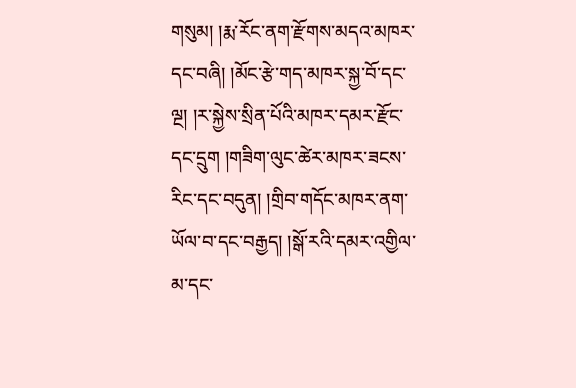གསུམ། །རྨ་རོང་ནག་རྫོགས་མདའ་མཁར་དང་བཞི། །མོང་རྩེ་གད་མཁར་སྐྱ་བོ་དང་ལྔ། །ར་སྐྱེས་སྲིན་པོའི་མཁར་དམར་རྫོང་དང་དྲུག །གཟིག་ལུང་ཚེར་མཁར་ཟངས་རིང་དང་བདུན། །གྲིབ་གདོང་མཁར་ནག་ཡོལ་བ་དང་བརྒྱད། །སྒོ་རའི་དམར་འགྱིལ་མ་དང་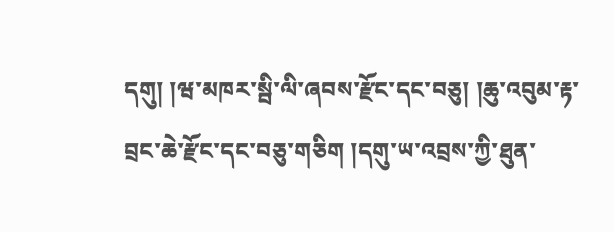དགུ། །ཝ་མཁར་སྦི་ལི་ཞབས་རྫོང་དང་བཅུ། །ཆུ་འབུམ་རྟ་བྲང་ཆེ་རྫོང་དང་བཅུ་གཅིག །དགུ་ཡ་འབྲས་ཀྱི་ཐུན་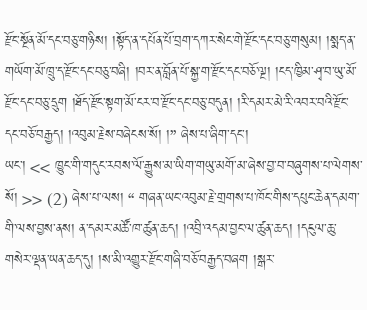རྫོང་སྔོན་མོ་དང་བཅུ་གཉིས། །སྟོད་ན་དཔོན་པོ་བྲག་དཀར་སེང་གེ་རྫོང་དང་བཅུ་གསུམ། །སྨད་ན་གཡོག་མོ་ཁྲུ་ད་རྫོང་དང་བཅུ་བཞི། །བར་ན་བློན་པོ་སྐྱ་ག་རྫོང་དང་བཅོ་ལྔ། །ངད་ཁྱིམ་ཤྭ་བ་ཡུ་མོ་རྫོང་དང་བཅུ་དྲུག །ཐོད་རྫོང་སྟག་མོ་ངར་བ་རྫོང་དང་བཅུ་བདུན། །རི་དམར་མེ་རི་འབར་བའི་རྫོང་དང་བཅོ་བརྒྱད། །འབུམ་རྗེས་བཞེངས་སོ། །” ཞེས་པ་ཞིག་དང་།
ཡང་། << ཁྱུང་གི་གདུང་རབས་ལོ་རྒྱུས་མ་ཡིག་གཡུ་མགོ་མ་ཞེས་བྱ་བ་བཞུགས་པ་ལེགས་སོ། >> (2) ཞེས་པ་ལས། “ གཞན་ཡང་འབུམ་རྗེ་གྲགས་པ་ཁོང་གིས་དཔུང་ཆེན་དམག་གི་ལས་བྱས་ནས། ན་དམར་མཚོ་ཁ་ཚུན་ཆད། །འབྲི་འདམ་བྱང་ལ་ཚུན་ཆད། །དངུལ་ཆུ་གསེར་ལྡན་ཡན་ཆད་དུ། །ས་མི་འགྱུར་རྫོང་གཞི་བཅོ་བརྒྱད་བཞག །སྒར་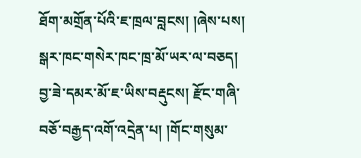ཐོག་མགྲོན་པོའི་ཇ་ཁྲལ་བླངས། །ཞེས་པས། སྒར་ཁང་གསེར་ཁང་ཁྲ་མོ་ཡར་ལ་བཅད། བྱ་ཟེ་དམར་མོ་ཇ་ཡིས་བརྡུངས། རྫོང་གཞི་བཅོ་བརྒྱད་འགོ་འདྲེན་པ། །གོང་གསུམ་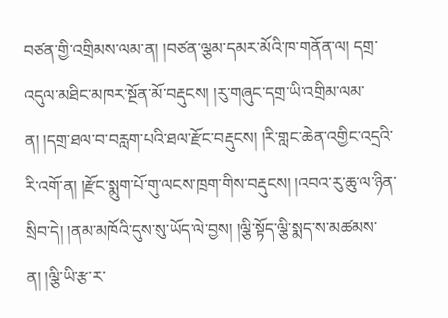བཙན་གྱི་འགྲིམས་ལམ་ན། །བཙན་ལྕམ་དམར་མོའི་ཁ་གནོན་ལ། དགྲ་འདུལ་མཐིང་མཁར་སྔོན་མོ་བརྡུངས། །རུ་གཞུང་དགྲ་ཡི་འགྲིམ་ལམ་ན། །དགྲ་ཐལ་བ་བརླག་པའི་ཐལ་རྫོང་བརྡུངས། །རི་གླང་ཆེན་འགྱིང་འདྲའི་རི་འགོ་ན། །རྫོང་སྨུག་པོ་གུ་ལངས་ཁྲག་གིས་བརྡུངས། །འབའ་རུ་ཆུ་ལ་ཉིན་སྲིབ་དེ། །ནམ་མཁོའི་དུས་སུ་ཡོད་ལེ་བྱས། །ལྕི་སྟོད་ལྕི་སྨད་ས་མཚམས་ན། །ལྕི་ཡི་རྩ་ར་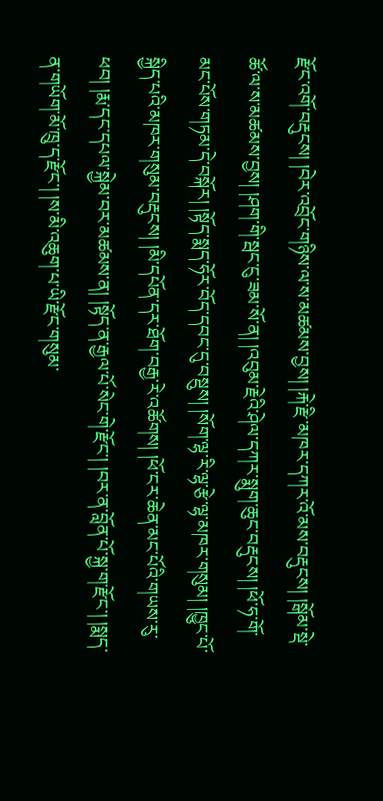རྫོང་འགོ་བརྡུངས། །བེར་འབྲོང་གཉིས་ལ་ས་མཚམས་བྱས། །རྐེ་རྫི་མཁར་དཀར་འོ་མས་བརྡུངས། །སྒོམ་སྡེ་ཚོ་ལ་ས་མཚམས་བྱས། །ཤག་གི་སྦང་ངུ་ཟམ་སོ་ན། །འབུམ་རྗེའི་ཤེལ་དཀར་སྨུག་ཆུང་བརྡུངས། །ཕོ་ཧ་གོ་མང་པོས་གཏམ་དེ་བསྐོར། །སྟོད་སྨད་ཧོར་བོད་དབང་དུ་བསྡུས། །སོག་ལྷ་རི་ལྷ་རྩེ་ལྷ་མཁར་གསུམ། །ཁྱུང་པོ་སྐྱིད་པའི་མཁར་གསུམ་བརྡུངས། །མི་དཔོན་དར་ཐོག་བརྒྱ་རེ་འཚོགས། །ཕོ་ངར་ཆེན་མང་པོའི་གཡས་རུ་ཕབ། །རྨ་དང་དཔལ་སྐྱེམ་བར་མཚམས་ན། །སྟོད་ན་རྒྱལ་པོ་སེང་གེ་རྫོང་། །བར་ན་བློན་པོ་སྐྱ་ག་རྫོང་། །སྨད་ན་གཡོག་མོ་ཁྲུ་ད་རྫོང་། །ས་མི་འཆུག་པ་ཡི་རྫོང་གསུམ་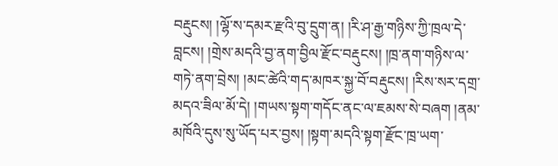བརྡུངས། །ལྷོ་ས་དམར་རྫའི་བུ་དྲུག་ན། །རི་ཤ་རྒྱ་གཉིས་ཀྱི་ཁྲལ་དེ་བླངས། །གྲེས་མདའི་བྱ་ནག་བྱིལ་རྫོང་བརྡུངས། །ཁྲ་ནག་གཉིས་ལ་གཏེ་ནག་བྲེས། །མང་ཚེའི་གད་མཁར་སྐྱ་བོ་བརྡུངས། །རིས་སར་དགྲ་མདའ་ཟིལ་མོ་དེ། །གཡས་སྟག་གདོང་ནང་ལ་ཇམས་སེ་བཞག །ནམ་མཁོའི་དུས་སུ་ཡོད་པར་བྱས། །སྟག་མདའི་སྟག་རྫོང་ཁྲ་ཡག་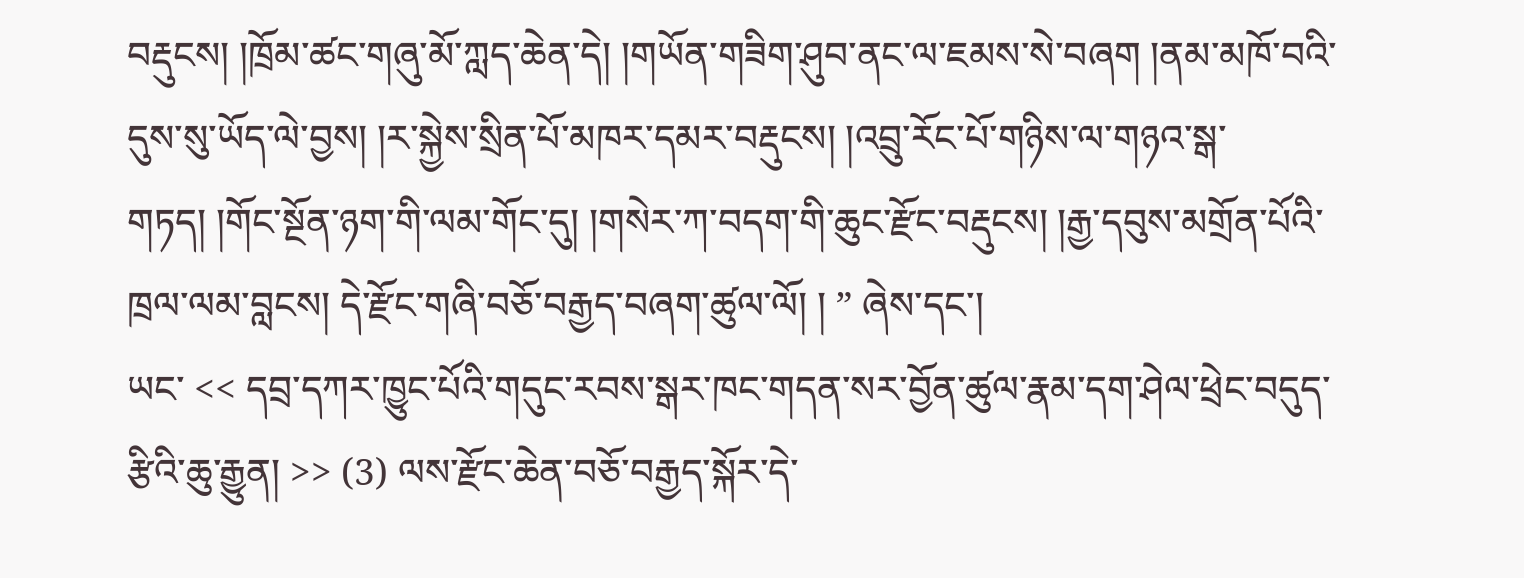བརྡུངས། །ཁྲོམ་ཚང་གཞུ་མོ་ཀླད་ཆེན་དེ། །གཡོན་གཟིག་ཤུབ་ནང་ལ་ཇམས་སེ་བཞག །ནམ་མཁོ་བའི་དུས་སུ་ཡོད་ལེ་བྱས། །ར་སྐྱེས་སྲིན་པོ་མཁར་དམར་བརྡུངས། །འབྲུ་རོང་པོ་གཉིས་ལ་གཉའ་སྒ་གཏད། །གོང་སྔོན་ཉག་གི་ལམ་གོང་དུ། །གསེར་ཀ་བདག་གི་ཆུང་རྫོང་བརྡུངས། །རྒྱ་དབུས་མགྲོན་པོའི་ཁྲལ་ལམ་བླངས། དེ་རྫོང་གཞི་བཅོ་བརྒྱད་བཞག་ཚུལ་ལོ། ། ” ཞེས་དང་།
ཡང་ << དབྲ་དཀར་ཁྱུང་པོའི་གདུང་རབས་སྒར་ཁང་གདན་སར་བྱོན་ཚུལ་རྣམ་དག་ཤེལ་ཕྲེང་བདུད་རྩིའི་ཆུ་རྒྱུན། >> (3) ལས་རྫོང་ཆེན་བཅོ་བརྒྱད་སྐོར་དེ་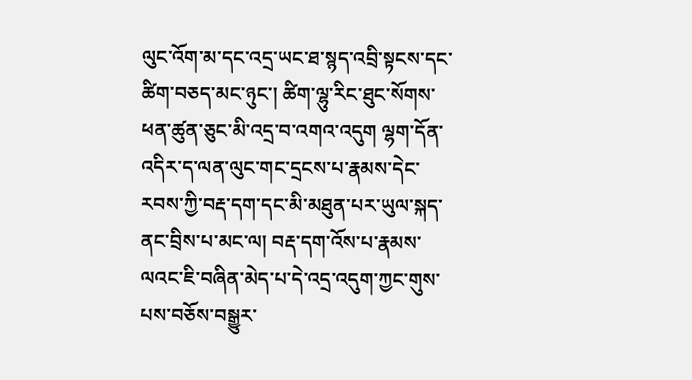ལུང་འོག་མ་དང་འདྲ་ཡང་ཐ་སྙད་འབྲི་སྟངས་དང་ཚིག་བཅད་མང་ཉུང་། ཚིག་ལྷུ་རིང་ཐུང་སོགས་ཕན་ཚུན་ཅུང་མི་འདྲ་བ་འགའ་འདུག ལྷག་དོན་འདིར་ད་ལན་ལུང་གང་དྲངས་པ་རྣམས་དེང་རབས་ཀྱི་བརྡ་དག་དང་མི་མཐུན་པར་ཡུལ་སྐད་ནང་བྲིས་པ་མང་ལ། བརྡ་དག་འོས་པ་རྣམས་ལའང་ཇི་བཞིན་མེད་པ་དེ་འདྲ་འདུག་ཀྱང་གུས་པས་བཅོས་བསྒྱུར་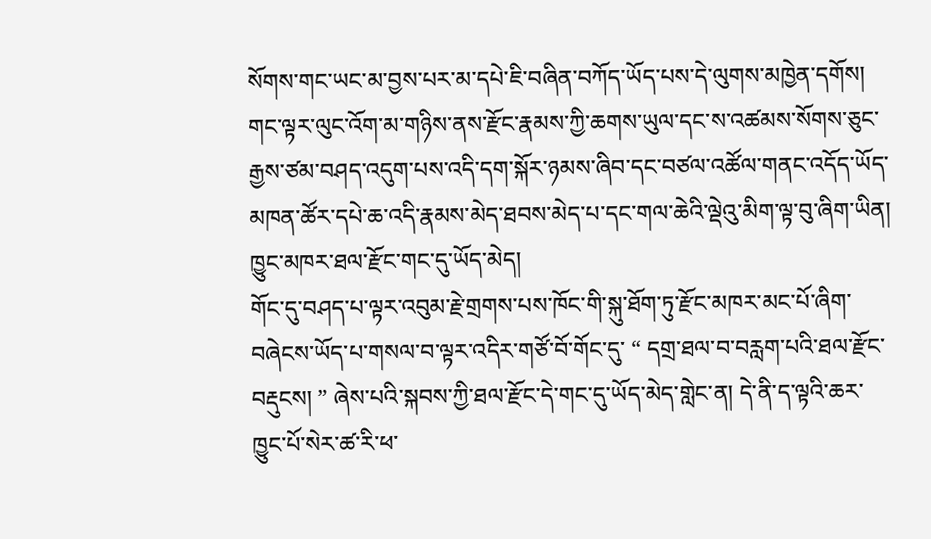སོགས་གང་ཡང་མ་བྱས་པར་མ་དཔེ་ཇི་བཞིན་བཀོད་ཡོད་པས་དེ་ལུགས་མཁྱེན་དགོས། གང་ལྟར་ལུང་འོག་མ་གཉིས་ནས་རྫོང་རྣམས་ཀྱི་ཆགས་ཡུལ་དང་ས་འཚམས་སོགས་ཅུང་རྒྱས་ཙམ་བཤད་འདུག་པས་འདི་དག་སྐོར་ཉམས་ཞིབ་དང་བཙལ་འཚོལ་གནང་འདོད་ཡོད་མཁན་ཚོར་དཔེ་ཆ་འདི་རྣམས་མེད་ཐབས་མེད་པ་དང་གལ་ཆེའི་ལྡེའུ་མིག་ལྟ་བུ་ཞིག་ཡིན།
ཁྱུང་མཁར་ཐལ་རྫོང་གང་དུ་ཡོད་མེད།
གོང་དུ་བཤད་པ་ལྟར་འབུམ་རྗེ་གྲགས་པས་ཁོང་གི་སྐུ་ཐོག་ཏུ་རྫོང་མཁར་མང་པོ་ཞིག་བཞེངས་ཡོད་པ་གསལ་བ་ལྟར་འདིར་གཙོ་བོ་གོང་དུ་ “ དགྲ་ཐལ་བ་བརླག་པའི་ཐལ་རྫོང་བརྡུངས། ” ཞེས་པའི་སྐབས་ཀྱི་ཐལ་རྫོང་དེ་གང་དུ་ཡོད་མེད་གླེང་ན། དེ་ནི་ད་ལྟའི་ཆར་ཁྱུང་པོ་སེར་ཚ་རི་ཕ་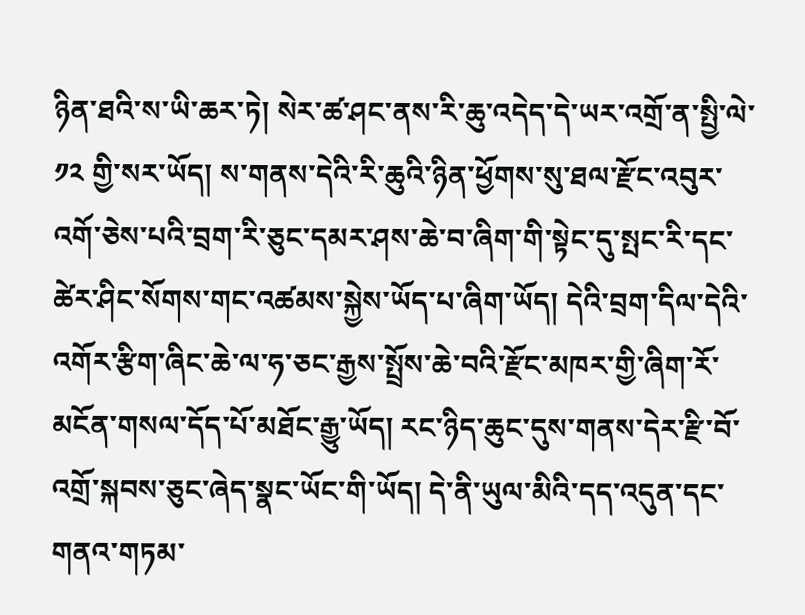ཉིན་ཐའི་ས་ཡི་ཆར་ཏེ། སེར་ཚ་ཤང་ནས་རི་ཆུ་འདེད་དེ་ཡར་འགྲོ་ན་སྤྱི་ལེ་ ༡༢ གྱི་སར་ཡོད། ས་གནས་དེའི་རི་ཆུའི་ཉིན་ཕྱོགས་སུ་ཐལ་རྫོང་འབུར་འགོ་ཅེས་པའི་བྲག་རི་ཅུང་དམར་ཤས་ཆེ་བ་ཞིག་གི་སྟེང་དུ་སྤང་རི་དང་ཚེར་ཤིང་སོགས་གང་འཚམས་སྐྱེས་ཡོད་པ་ཞིག་ཡོད། དེའི་བྲག་དིལ་དེའི་འགོར་རྩིག་ཞིང་ཆེ་ལ་ཧ་ཅང་རྒྱས་སྤྲོས་ཆེ་བའི་རྫོང་མཁར་གྱི་ཞིག་རོ་མངོན་གསལ་དོད་པོ་མཐོང་རྒྱུ་ཡོད། རང་ཉིད་ཆུང་དུས་གནས་དེར་རྫི་བོ་འགྲོ་སྐབས་ཅུང་ཞེད་སྣང་ཡོང་གི་ཡོད། དེ་ནི་ཡུལ་མིའི་དད་འདུན་དང་གནའ་གཏམ་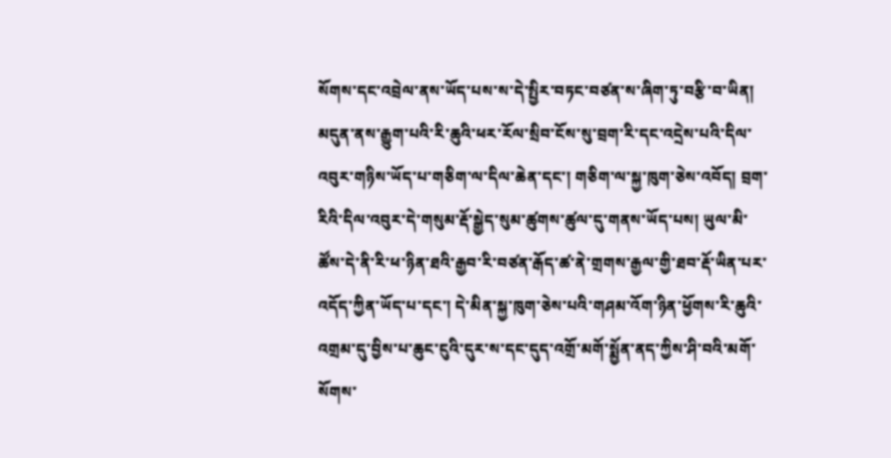སོགས་དང་འབྲེལ་ནས་ཡོད་པས་ས་དེ་སྤྱིར་བཏང་བཙན་ས་ཞིག་ཏུ་བརྩི་བ་ཡིན། མདུན་ནས་རྒྱུག་པའི་རི་ཆུའི་ཕར་རོལ་སྲིབ་ངོས་སུ་བྲག་རི་དང་འདྲེས་པའི་དིལ་འབུར་གཉིས་ཡོད་པ་གཅིག་ལ་དིལ་ཆེན་དང་། གཅིག་ལ་སྐྱ་ཁུག་ཅེས་འབོད། བྲག་རིའི་དིལ་འབུར་དེ་གསུམ་རྡོ་སྒྱེད་སུམ་ཚུགས་ཚུལ་དུ་གནས་ཡོད་པས། ཡུལ་མི་ཚོས་དེ་ནི་རི་ཕ་ཉིན་ཐའི་རྒྱབ་རི་བཙན་རྒོད་ཚ་ནེ་གྲགས་རྒྱལ་གྱི་ཐབ་རྡོ་ཡིན་པར་འདོད་ཀྱིན་ཡོད་པ་དང་། དེ་མིན་སྐྱ་ཁུག་ཅེས་པའི་གཤམ་འོག་ཉིན་ཕྱོགས་རི་ཆུའི་འགྲམ་དུ་བྱིས་པ་ཆུང་ངུའི་དུར་ས་དང་དུད་འགྲོ་མགོ་སྨྱོན་ནད་ཀྱིས་ཤི་བའི་མགོ་སོགས་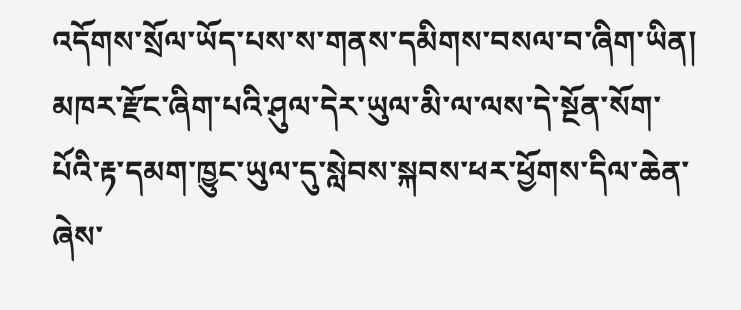འདོགས་སྲོལ་ཡོད་པས་ས་གནས་དམིགས་བསལ་བ་ཞིག་ཡིན།
མཁར་རྫོང་ཞིག་པའི་ཤུལ་དེར་ཡུལ་མི་ལ་ལས་དེ་སྔོན་སོག་པོའི་རྟ་དམག་ཁྱུང་ཡུལ་དུ་སླེབས་སྐབས་ཕར་ཕྱོགས་དིལ་ཆེན་ཞེས་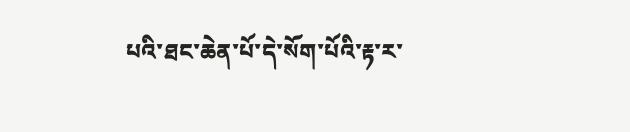པའི་ཐང་ཆེན་པོ་དེ་སོག་པོའི་རྟ་ར་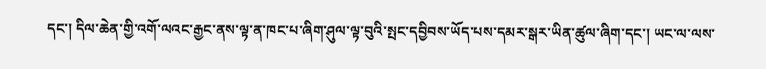དང་། དིལ་ཆེན་གྱི་འགོ་ལའང་རྒྱང་ནས་ལྟ་ན་ཁང་པ་ཞིག་ཤུལ་ལྟ་བུའི་སྤང་དབྱིབས་ཡོད་པས་དམར་སྒར་ཡིན་ཚུལ་ཞིག་དང་། ཡང་ལ་ལས་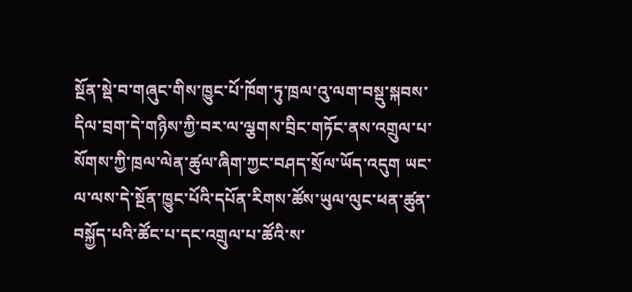སྔོན་སྡེ་བ་གཞུང་གིས་ཁྱུང་པོ་ཁོག་ཏུ་ཁྲལ་འུ་ལག་བསྡུ་སྐབས་དིལ་བྲག་དེ་གཉིས་ཀྱི་བར་ལ་ལྕགས་བྲིང་གཏོང་ནས་འགྲུལ་པ་སོགས་ཀྱི་ཁྲལ་ལེན་ཚུལ་ཞིག་ཀྱང་བཤད་སྲོལ་ཡོད་འདུག ཡང་ལ་ལས་དེ་སྔོན་ཁྱུང་པོའི་དཔོན་རིགས་ཚོས་ཡུལ་ལུང་ཕན་ཚུན་བསྐྱོད་པའི་ཚོང་པ་དང་འགྲུལ་པ་ཚོའི་ས་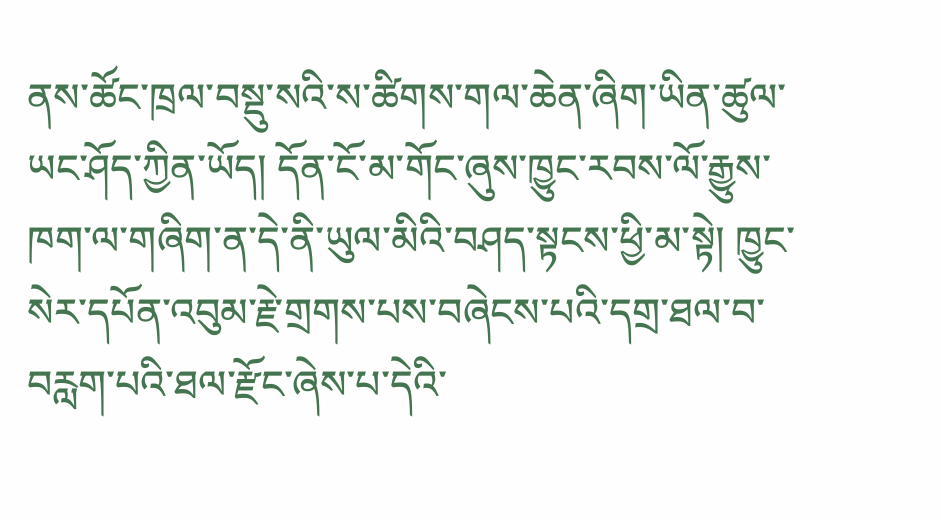ནས་ཚོང་ཁྲལ་བསྡུ་སའི་ས་ཚིགས་གལ་ཆེན་ཞིག་ཡིན་ཚུལ་ཡང་ཤོད་ཀྱིན་ཡོད། དོན་ངོ་མ་གོང་ཞུས་ཁྱུང་རབས་ལོ་རྒྱུས་ཁག་ལ་གཞིག་ན་དེ་ནི་ཡུལ་མིའི་བཤད་སྟངས་ཕྱི་མ་སྟེ། ཁྱུང་སེར་དཔོན་འབུམ་རྗེ་གྲགས་པས་བཞེངས་པའི་དགྲ་ཐལ་བ་བརླག་པའི་ཐལ་རྫོང་ཞེས་པ་དེའི་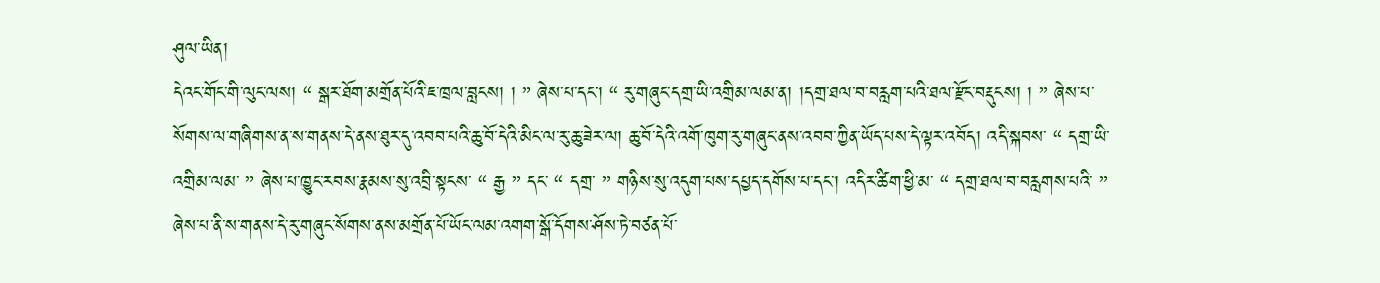ཤུལ་ཡིན།
དེའང་གོང་གི་ལུང་ལས། “ སྒར་ཐོག་མགྲོན་པོའི་ཇ་ཁྲལ་བླངས། ། ” ཞེས་པ་དང་། “ རུ་གཞུང་དགྲ་ཡི་འགྲིམ་ལམ་ན། །དགྲ་ཐལ་བ་བརླག་པའི་ཐལ་རྫོང་བརྡུངས། ། ” ཞེས་པ་སོགས་ལ་གཞིགས་ན་ས་གནས་དེ་ནས་ཐུར་དུ་འབབ་པའི་ཆུ་བོ་དེའི་མིང་ལ་རུ་ཆུ་ཟེར་ལ། ཆུ་བོ་དེའི་འགོ་ཁུག་རུ་གཞུང་ནས་འབབ་ཀྱིན་ཡོད་པས་དེ་ལྟར་འབོད། འདི་སྐབས་ “ དགྲ་ཡི་འགྲིམ་ལམ་ ” ཞེས་པ་ཁྱུང་རབས་རྣམས་སུ་འབྲི་སྟངས་ “ རྒྱ ” དང་ “ དགྲ་ ” གཉིས་སུ་འདུག་པས་དཔྱད་དགོས་པ་དང་། འདིར་ཚིག་ཕྱི་མ་ “ དགྲ་ཐལ་བ་བརླགས་པའི་ ” ཞེས་པ་ནི་ས་གནས་དེ་རུ་གཞུང་སོགས་ནས་མགྲོན་པོ་ཡོང་ལམ་འགག་སྒོ་དོགས་ཤོས་ཏེ་བཙན་པོ་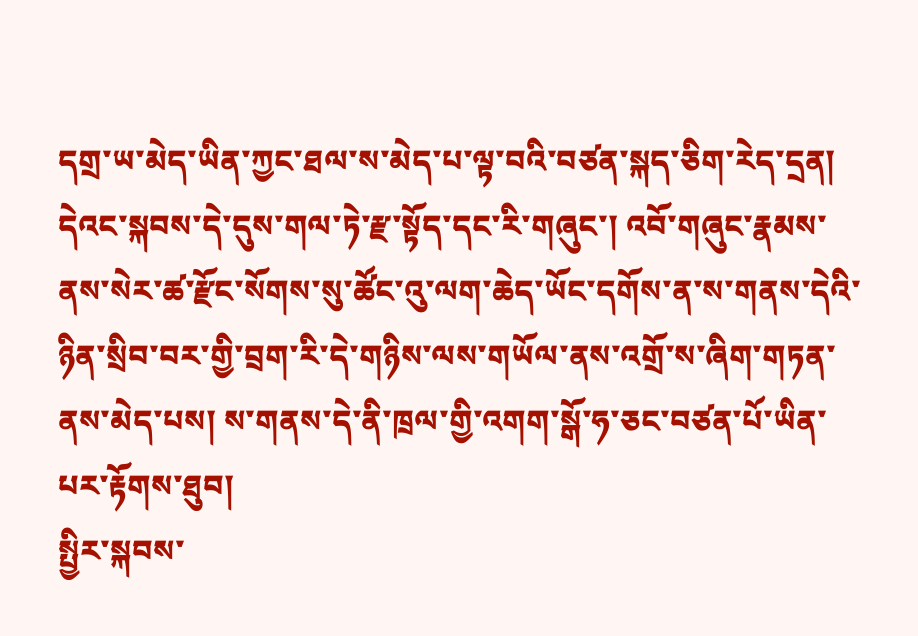དགྲ་ཡ་མེད་ཡིན་ཀྱང་ཐལ་ས་མེད་པ་ལྟ་བའི་བཙན་སྐད་ཅིག་རེད་དྲན། དེའང་སྐབས་དེ་དུས་གལ་ཏེ་རྫ་སྟོད་དང་རི་གཞུང་། འབོ་གཞུང་རྣམས་ནས་སེར་ཚ་རྫོང་སོགས་སུ་ཚོང་འུ་ལག་ཆེད་ཡོང་དགོས་ན་ས་གནས་དེའི་ཉིན་སྲིབ་བར་གྱི་བྲག་རི་དེ་གཉིས་ལས་གཡོལ་ནས་འགྲོ་ས་ཞིག་གཏན་ནས་མེད་པས། ས་གནས་དེ་ནི་ཁྲལ་གྱི་འགག་སྒོ་ཧ་ཅང་བཙན་པོ་ཡིན་པར་རྟོགས་ཐུབ།
སྤྱིར་སྐབས་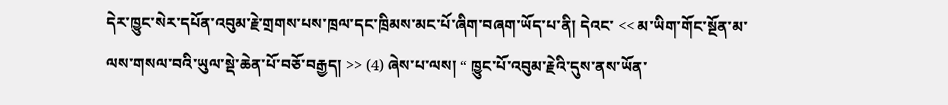དེར་ཁྱུང་སེར་དཔོན་འབུམ་རྗེ་གྲགས་པས་ཁྲལ་དང་ཁྲིམས་མང་པོ་ཞིག་བཞག་ཡོད་པ་ནི། དེའང་ << མ་ཡིག་གོང་སྔོན་མ་ལས་གསལ་བའི་ཡུལ་སྡེ་ཆེན་པོ་བཅོ་བརྒྱད། >> (4) ཞེས་པ་ལས། “ ཁྱུང་པོ་འབུམ་རྗེའི་དུས་ནས་ཡོན་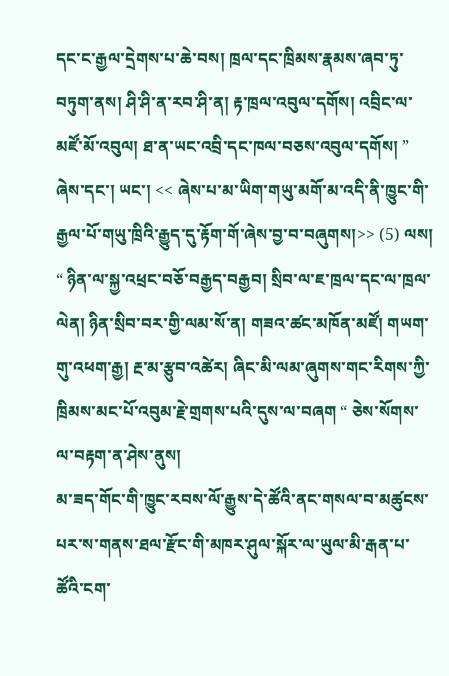དང་ང་རྒྱལ་དྲེགས་པ་ཆེ་བས། ཁྲལ་དང་ཁྲིམས་རྣམས་ཞབ་ཏུ་བཏུག་ནས། ཤི་ཤི་ན་རབ་ཤི་ན། རྟ་ཁྲལ་འབུལ་དགོས། འབྲིང་ལ་མཛོ་མོ་འབུལ། ཐ་ན་ཡང་འབྲི་དང་ཁལ་བཅས་འབུལ་དགོས། ” ཞེས་དང་། ཡང་། << ཞེས་པ་མ་ཡིག་གཡུ་མགོ་མ་འདི་ནི་ཁྱུང་གི་རྒྱལ་པོ་གཡུ་ཁྲིའི་རྒྱུད་དུ་རྟོག་གོ་ཞེས་བྱ་བ་བཞུགས།>> (5) ལས། “ ཉིན་ལ་སྐྱ་འཕྲང་བཅོ་བརྒྱད་བརྒྱབ། སྲིབ་ལ་ཇ་ཁྲལ་དང་ལ་ཁྲལ་ལེན། ཉིན་སྲིབ་བར་གྱི་ལམ་སོ་ན། གཟའ་ཚང་མཁོན་མཛོ། གཡག་གུ་འཕག་རྒྱ། རྔ་མ་རྩུབ་འཚེར། ཞིང་མི་ལམ་ཞུགས་གང་རིགས་ཀྱི་ཁྲིམས་མང་པོ་འབུམ་རྗེ་གྲགས་པའི་དུས་ལ་བཞག “ ཅེས་སོགས་ལ་བརྟག་ན་ཤེས་ནུས།
མ་ཟད་གོང་གི་ཁྱུང་རབས་ལོ་རྒྱུས་དེ་ཚོའི་ནང་གསལ་བ་མཚུངས་པར་ས་གནས་ཐལ་རྫོང་གི་མཁར་ཤུལ་སྐོར་ལ་ཡུལ་མི་རྒན་པ་ཚོའི་ངག་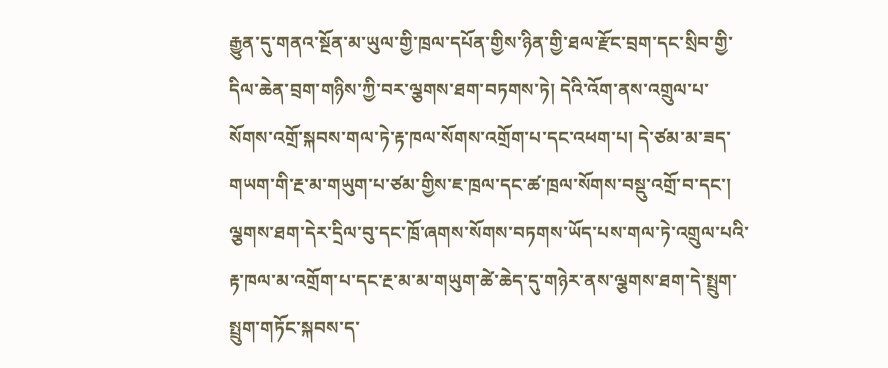རྒྱུན་དུ་གནའ་སྔོན་མ་ཡུལ་གྱི་ཁྲལ་དཔོན་གྱིས་ཉིན་གྱི་ཐལ་རྫོང་བྲག་དང་སྲིབ་གྱི་དིལ་ཆེན་བྲག་གཉིས་ཀྱི་བར་ལྕགས་ཐག་བཏགས་ཏེ། དེའི་འོག་ནས་འགྲུལ་པ་སོགས་འགྲོ་སྐབས་གལ་ཏེ་རྟ་ཁལ་སོགས་འགྲོག་པ་དང་འཕག་པ། དེ་ཙམ་མ་ཟད་གཡག་གི་རྔ་མ་གཡུག་པ་ཙམ་གྱིས་ཇ་ཁྲལ་དང་ཚ་ཁྲལ་སོགས་བསྡུ་འགྲོ་བ་དང་། ལྕགས་ཐག་དེར་དྲིལ་བུ་དང་ཁྲོ་ཞགས་སོགས་བཏགས་ཡོད་པས་གལ་ཏེ་འགྲུལ་པའི་རྟ་ཁལ་མ་འགྲོག་པ་དང་རྔ་མ་མ་གཡུག་ཚེ་ཆེད་དུ་གཉེར་ནས་ལྕགས་ཐག་དེ་སྤྲུག་སྤྲུག་གཏོང་སྐབས་ད་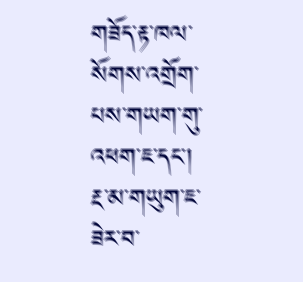གཟོད་རྟ་ཁལ་སོགས་འགྲོག་པས་གཡག་གུ་འཕག་ཇ་དང་། རྔ་མ་གཡུག་ཇ་ཟེར་བ་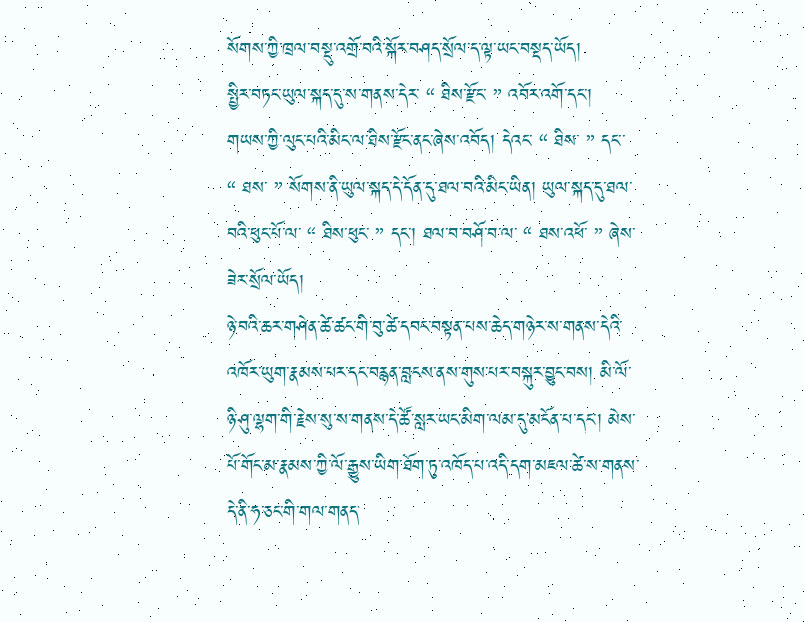སོགས་ཀྱི་ཁྲལ་བསྡུ་འགྲོ་བའི་སྐོར་བཤད་སྲོལ་ད་ལྟ་ཡང་བསྡད་ཡོད།
སྤྱིར་བཏང་ཡུལ་སྐད་དུ་ས་གནས་དེར་ “ ཐིས་རྫོང་ ” འབོར་འགོ་དང་། གཡས་ཀྱི་ལུང་པའི་མིང་ལ་ཐིས་རྫོང་ནང་ཞེས་འབོད། དེའང་ “ ཐིས་ ” དང་་ “ ཐས་ ” སོགས་ནི་ཡུལ་སྐད་དེ་དོན་དུ་ཐལ་བའི་མིང་ཡིན། ཡུལ་སྐད་དུ་ཐལ་བའི་ཕུང་པོ་ལ་ “ ཐིས་ཕུང་ ” དང་། ཐལ་བ་བཤོ་བ་ལ་ “ ཐས་འཕོ་ ” ཞེས་ཟེར་སྲོལ་ཡོད།
ཉེ་བའི་ཆར་གཤེན་ཚེ་ཚང་གི་བུ་ཚེ་དབང་བསྟན་པས་ཆེད་གཉེར་ས་གནས་དེའི་འཁོར་ཡུག་རྣམས་པར་དང་བརྙན་བླངས་ནས་གུས་པར་བསྐུར་བྱུང་བས། མི་ལོ་ཉི་ཤུ་ལྷག་གི་རྗེས་སུ་ས་གནས་དེ་ཚོ་སླར་ཡང་མིག་ལམ་དུ་མངོན་པ་དང་། མེས་པོ་གོང་མ་རྣམས་ཀྱི་ལོ་རྒྱུས་ཡིག་ཐོག་ཏུ་འཁོད་པ་འདི་དག་མཇལ་ཚེ་ས་གནས་དེ་ནི་ཧ་ཅང་གི་གལ་གནད་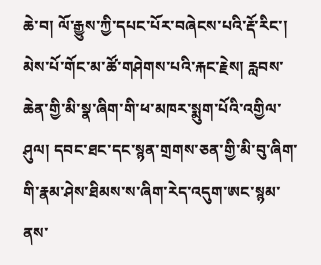ཆེ་བ། ལོ་རྒྱུས་ཀྱི་དཔང་པོར་བཞེངས་པའི་རྡོ་རིང་། མེས་པོ་གོང་མ་ཚོ་གཤེགས་པའི་རྐང་རྗེས། རླབས་ཆེན་གྱི་མི་སྣ་ཞིག་གི་ཕ་མཁར་སྨུག་པོའི་འགྱིལ་ཤུལ། དབང་ཐང་དང་སྙན་གྲགས་ཅན་གྱི་མི་བུ་ཞིག་གི་རྣམ་ཤེས་ཐིམས་ས་ཞིག་རེད་འདུག་ཨང་སྙམ་ནས་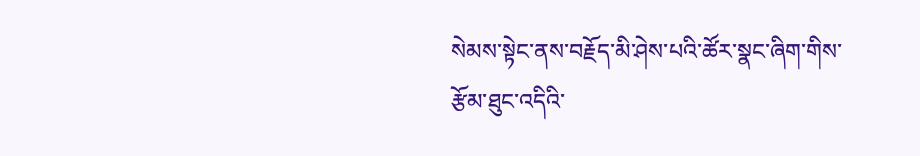སེམས་སྟེང་ནས་བརྗོད་མི་ཤེས་པའི་ཚོར་སྣང་ཞིག་གིས་རྩོམ་ཐུང་འདིའི་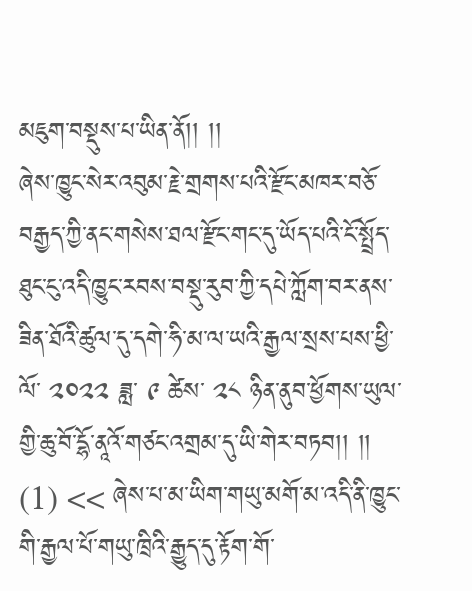མཇུག་བསྡུས་པ་ཡིན་ནོ།། །།
ཞེས་ཁྱུང་སེར་འབུམ་རྗེ་གྲགས་པའི་རྫོང་མཁར་བཅོ་བརྒྱད་ཀྱི་ནང་གསེས་ཐལ་རྫོང་གང་དུ་ཡོད་པའི་ངོ་སྤྲོད་ཐུང་ངུ་འདི་ཁྱུང་རབས་བསྡུ་རུབ་ཀྱི་དཔེ་ཀློག་བར་ནས་ཟིན་ཐོའི་ཚུལ་དུ་དགེ་ཧི་མ་ལ་ཡའི་རྒྱལ་སྲས་པས་ཕྱི་ལོ་ ༢༠༢༢ ཟླ་ ༩ ཚེས་ ༢༨ ཉིན་ནུབ་ཕྱོགས་ཡུལ་གྱི་ཆུ་བོ་དྷོ་ནཱའོ་གཙང་འགྲམ་དུ་ཡི་གེར་བཏབ།། །།
(1) << ཞེས་པ་མ་ཡིག་གཡུ་མགོ་མ་འདི་ནི་ཁྱུང་གི་རྒྱལ་པོ་གཡུ་ཁྲིའི་རྒྱུད་དུ་རྟོག་གོ་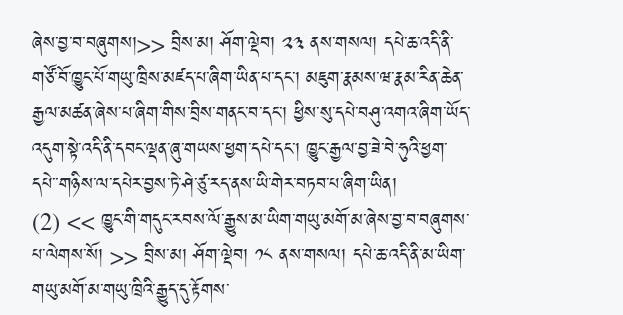ཞེས་བྱ་བ་བཞུགས།>> བྲིས་མ། ཤོག་ལྡེབ། ༢༣ ནས་གསལ། དཔེ་ཆ་འདི་ནི་གཙོ་བོ་ཁྱུང་པོ་གཡུ་ཁྲིས་མཛད་པ་ཞིག་ཡིན་པ་དང་། མཇུག་རྣམས་ཝ་རྣམ་རིན་ཆེན་རྒྱལ་མཚན་ཞེས་པ་ཞིག་གིས་བྲིས་གནང་བ་དང་། ཕྱིས་སུ་དཔེ་བཤུ་འགའ་ཞིག་ཡོད་འདུག་སྟེ་འདི་ནི་དབང་ལྡན་ཞུ་གཡས་ཕྱག་དཔེ་དང་། ཁྱུང་རྒྱལ་བྱ་ཟེ་བེ་ཧུའི་ཕྱག་དཔེ་་གཉིས་ལ་དཔེར་བྱས་ཏེ་ཤེ་ཙུ་རད་ནས་ཡི་གེར་བཏབ་པ་ཞིག་ཡིན།
(2) << ཁྱུང་གི་གདུང་རབས་ལོ་རྒྱུས་མ་ཡིག་གཡུ་མགོ་མ་ཞེས་བྱ་བ་བཞུགས་པ་ལེགས་སོ། >> བྲིས་མ། ཤོག་ལྡེབ། ༡༨ ནས་གསལ། དཔེ་ཆ་འདི་ནི་མ་ཡིག་གཡུ་མགོ་མ་གཡུ་ཁྲིའི་རྒྱུད་དུ་རྟོགས་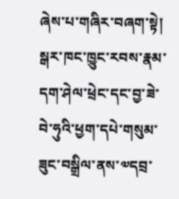ཞེས་པ་གཞིར་བཞག་སྟེ། སྒར་ཁང་ཁྱུང་རབས་རྣམ་དག་ཤེལ་ཕྲེང་དང་བྱ་ཟེ་བེ་ཧུའི་ཕྱག་དཔེ་གསུམ་ཟུང་བསྒྲིལ་ནས་༧དབྲ་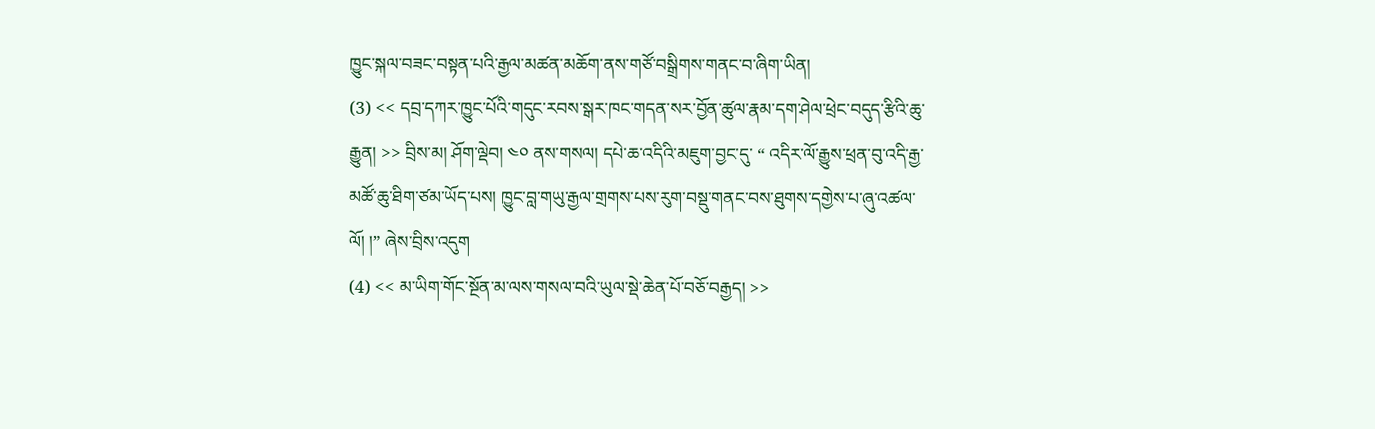ཁྱུང་སྐལ་བཟང་བསྟན་པའི་རྒྱལ་མཚན་མཆོག་ནས་གཙོ་བསྒྲིགས་གནང་བ་ཞིག་ཡིན།
(3) << དབྲ་དཀར་ཁྱུང་པོའི་གདུང་རབས་སྒར་ཁང་གདན་སར་བྱོན་ཚུལ་རྣམ་དག་ཤེལ་ཕྲེང་བདུད་རྩིའི་ཆུ་རྒྱུན། >> བྲིས་མ། ཤོག་ལྡེབ། ༤༠ ནས་གསལ། དཔེ་ཆ་འདིའི་མཇུག་བྱང་དུ་ “ འདིར་ལོ་རྒྱུས་ཕྲན་བུ་འདི་རྒྱ་མཚོ་ཆུ་ཐིག་ཙམ་ཡོད་པས། ཁྱུང་བླ་གཡུ་རྒྱལ་གྲགས་པས་རུག་བསྡུ་གནང་བས་ཐུགས་དགྱེས་པ་ཞུ་འཚལ་ལོ། །” ཞེས་བྲིས་འདུག
(4) << མ་ཡིག་གོང་སྔོན་མ་ལས་གསལ་བའི་ཡུལ་སྡེ་ཆེན་པོ་བཅོ་བརྒྱད། >>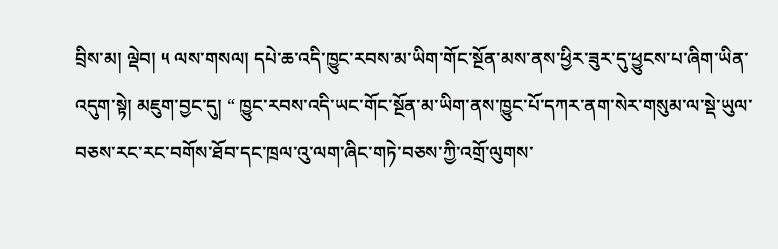བྲིས་མ། ལྡེབ། ༥ ལས་གསལ། དཔེ་ཆ་འདི་ཁྱུང་རབས་མ་ཡིག་གོང་སྔོན་མས་ནས་ཕྱིར་ཟུར་དུ་ཕྱུངས་པ་ཞིག་ཡིན་འདུག་སྟེ། མཇུག་བྱང་དུ། “ ཁྱུང་རབས་འདི་ཡང་གོང་སྔོན་མ་ཡིག་ནས་ཁྱུང་པོ་དཀར་ནག་སེར་གསུམ་ལ་སྡེ་ཡུལ་བཅས་རང་རང་བགོས་ཐོབ་དང་ཁྲལ་འུ་ལག་ཞིང་གཏེ་བཅས་ཀྱི་འགྲོ་ལུགས་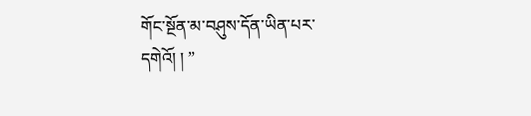གོང་སྔོན་མ་བཤུས་དོན་ཡིན་པར་དགེའོ། ། ”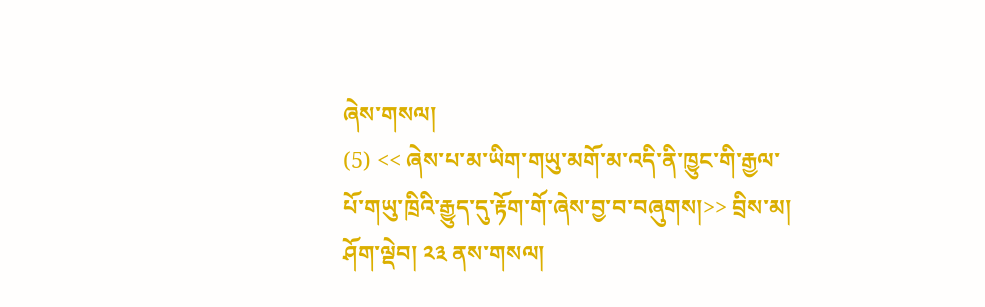ཞེས་གསལ།
(5) << ཞེས་པ་མ་ཡིག་གཡུ་མགོ་མ་འདི་ནི་ཁྱུང་གི་རྒྱལ་པོ་གཡུ་ཁྲིའི་རྒྱུད་དུ་རྟོག་གོ་ཞེས་བྱ་བ་བཞུགས།>> བྲིས་མ། ཤོག་ལྡེབ། ༢༣ ནས་གསལ།